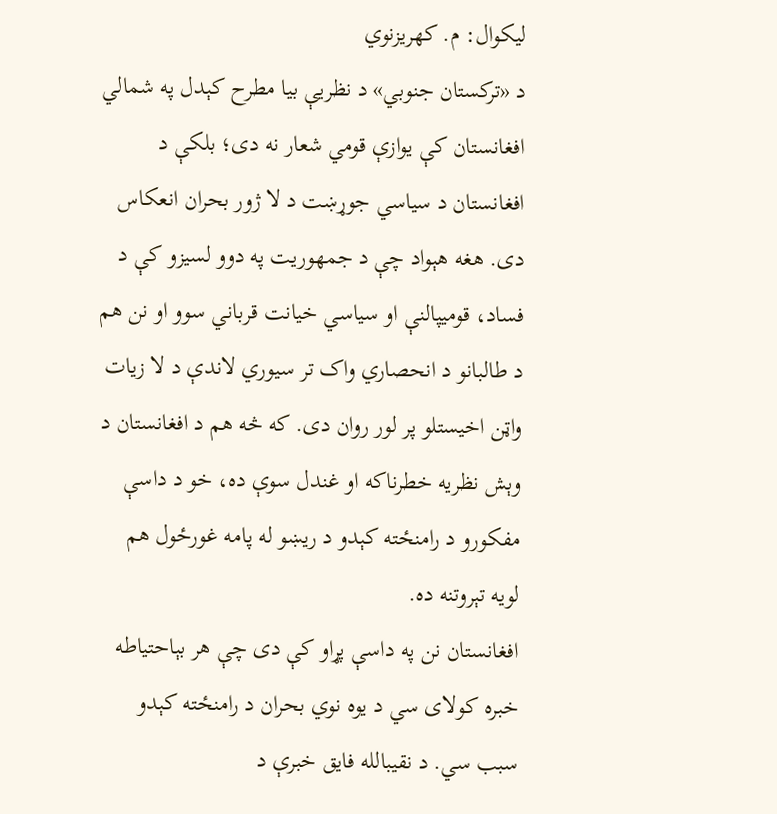لیکوال: م. کهريزنوي
د «ترکستان جنوبي» د نظریې بیا مطرح کېدل په شمالي افغانستان کې یوازې قومي شعار نه دی؛ بلکې د افغانستان د سیاسي جوړښت د لا ژور بحران انعکاس دی. هغه هېواد چې د جمهوریت په دوو لسیزو کې د فساد، قوميپالنې او سیاسي خیانت قرباني سوو او نن هم د طالبانو د انحصاري واک تر سیوري لاندې د لا زیات واټن اخیستلو پر لور روان دی. که څه هم د افغانستان د وېش نظریه خطرناکه او غندل سوې ده، خو د داسې مفکورو د رامنځته کېدو د ریښو له پامه غورځول هم لویه تېروتنه ده.
افغانستان نن په داسې پړاو کې دی چې هر بېاحتیاطه خبره کولای سي د یوه نوي بحران د رامنځته کېدو سبب سي. د نقیبالله فایق خبرې د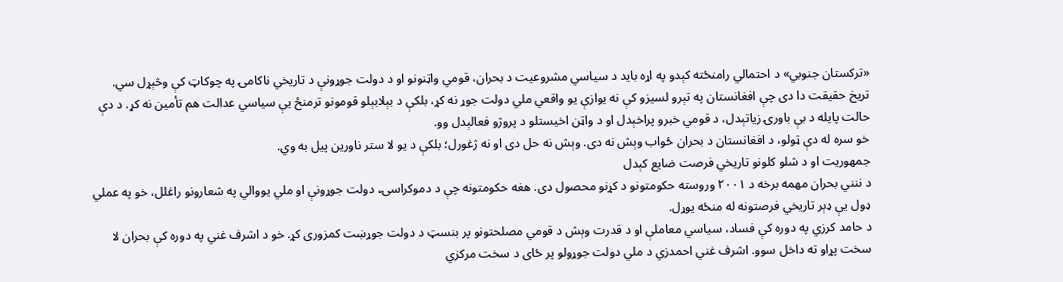«ترکستان جنوبي» د احتمالي رامنځته کېدو په اړه باید د سیاسي مشروعیت د بحران، قومي واټنونو او د دولت جوړونې د تاریخي ناکامۍ په چوکاټ کې وڅېړل سي.
تریخ حقیقت دا دی چې افغانستان په تېرو لسیزو کې نه یوازې یو واقعي ملي دولت جوړ نه کړ، بلکې د بېلابېلو قومونو ترمنځ یې سیاسي عدالت هم تأمین نه کړ. د دې حالت پایله د بې باورۍ زیاتېدل، د قومي خبرو پراخېدل او د واټن اخیستلو د پروژو فعالېدل وو.
خو سره له دې ټولو، د افغانستان د بحران ځواب وېش نه دی. وېش نه حل دی او نه ژغورل؛ بلکې د یو لا ستر ناورین پیل به وي.
جمهوریت او د شلو کلونو تاریخي فرصت ضایع کېدل
د ننني بحران مهمه برخه د ۲۰۰۱ وروسته حکومتونو د کړنو محصول دی. هغه حکومتونه چې د دموکراسۍ، دولت جوړونې او ملي یووالي په شعارونو راغلل، خو په عملي ډول یې ډېر تاریخي فرصتونه له منځه یوړل.
د حامد کرزي په دوره کې فساد، سیاسي معاملې او د قدرت وېش د قومي مصلحتونو پر بنسټ د دولت جوړښت کمزوری کړ. خو د اشرف غني په دوره کې بحران لا سخت پړاو ته داخل سوو. اشرف غني احمدزي د ملي دولت جوړولو پر ځای د سخت مرکزي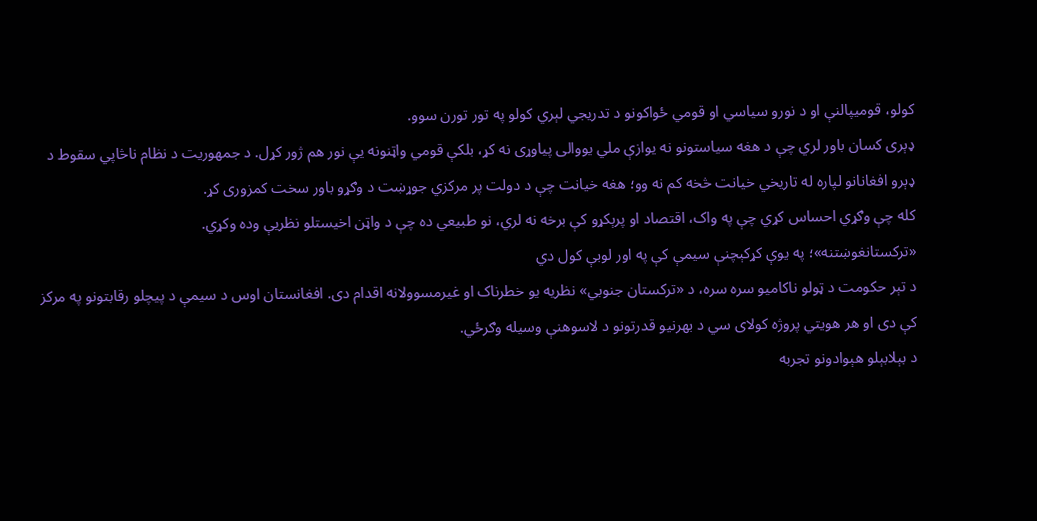کولو، قوميپالنې او د نورو سیاسي او قومي ځواکونو د تدریجي لېري کولو په تور تورن سوو.
ډېری کسان باور لري چې د هغه سیاستونو نه یوازې ملي یووالی پیاوړی نه کړ، بلکې قومي واټنونه یې نور هم ژور کړل. د جمهوریت د نظام ناڅاپي سقوط د ډېرو افغانانو لپاره له تاریخي خیانت څخه کم نه وو؛ هغه خیانت چې د دولت پر مرکزي جوړښت د وګړو باور سخت کمزوری کړ.
کله چې وګړي احساس کړي چې په واک، اقتصاد او پرېکړو کې برخه نه لري، نو طبیعي ده چې د واټن اخیستلو نظریې وده وکړي.
«ترکستانغوښتنه»؛ په یوې کړکېچنې سیمې کې په اور لوبې کول دي
د تېر حکومت د ټولو ناکامیو سره سره، د «ترکستان جنوبي» نظریه یو خطرناک او غیرمسوولانه اقدام دی. افغانستان اوس د سیمې د پیچلو رقابتونو په مرکز کې دی او هر هويتي پروژه کولای سي د بهرنیو قدرتونو د لاسوهنې وسیله وګرځي.
د بېلابېلو هېوادونو تجربه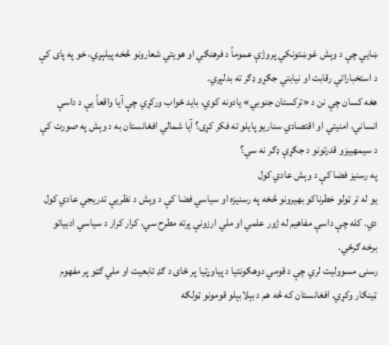ښايي چې د وېش غوښتونکي پروژې عموماً د فرهنګي او هويتي شعارونو څخه پیلېږي، خو په پای کې د استخباراتي رقابت او نیابتي جګړو ډګر ته بدلېږي.
هغه کسان چې نن د «ترکستان جنوبي» یادونه کوي، باید ځواب ورکړي چې آیا واقعاً یې د داسې انساني، امنیتي او اقتصادي سناریو پایلو ته فکر کړی؟ آیا شمالي افغانستان به د وېش په صورت کې د سیمهییزو قدرتونو د جګړې ډګر نه سي؟
په رسنیز فضا کې د وېش عادي کول
یو له تر ټولو خطرناکو بهیرونو څخه په رسنیزه او سیاسي فضا کې د وېش د نظریې تدریجي عادي کول دي. کله چې داسې مفاهیم له ژور علمي او ملي ارزونې پرته مطرح سي، کرار کرار د سیاسي ادبیاتو برخه ګرځي.
رسنۍ مسوولیت لري چې د قومي دوهګونتیا د پیاوړتیا پر ځای د ګډ تابعیت او ملي ګټو پر مفهوم ټینګار وکړي. افغانستان که څه هم د بېلابېلو قومونو ټولګه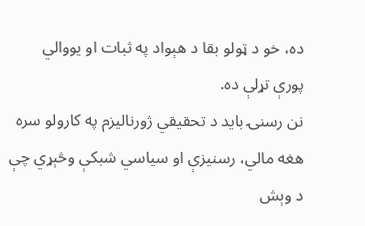ده، خو د ټولو بقا د هېواد په ثبات او یووالي پورې تړلې ده.
نن رسنۍ باید د تحقیقي ژورنالیزم په کارولو سره هغه مالي، رسنیزې او سیاسي شبکې وڅېړي چې د وېش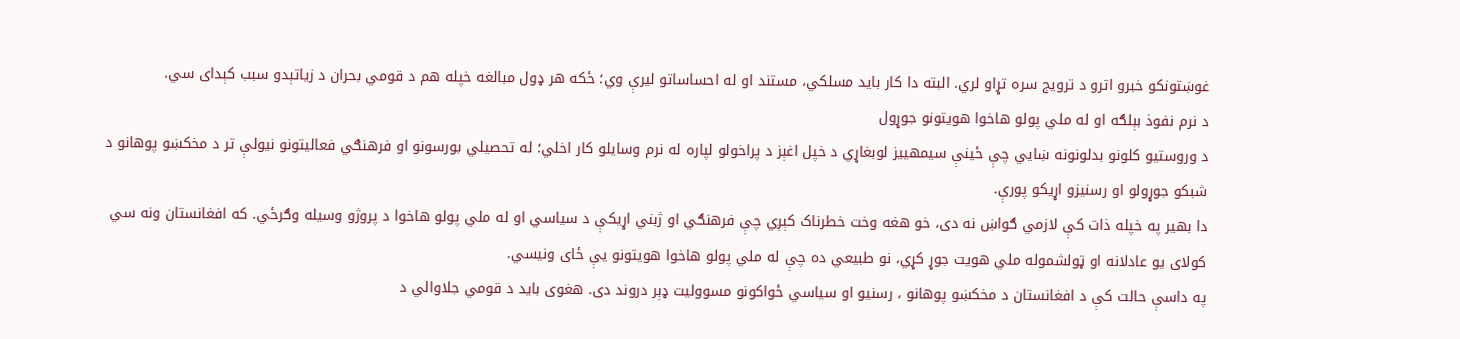غوښتونکو خبرو اترو د ترویج سره تړاو لري. البته دا کار باید مسلکي، مستند او له احساساتو لیرې وي؛ ځکه هر ډول مبالغه خپله هم د قومي بحران د زیاتېدو سبب کېدای سي.
د نرم نفوذ بېلګه او له ملي پولو هاخوا هویتونو جوړول
د وروستیو کلونو بدلونونه ښايي چې ځینې سیمهییز لوبغاړي د خپل اغېز د پراخولو لپاره له نرم وسایلو کار اخلي؛ له تحصیلي بورسونو او فرهنګي فعالیتونو نیولې تر د مخکښو پوهانو د شبکو جوړولو او رسنیزو اړیکو پورې.
دا بهیر په خپله ذات کې لازمي ګواښ نه دی، خو هغه وخت خطرناک کېږي چې فرهنګي او ژبني اړیکې د سیاسي او له ملي پولو هاخوا د پروژو وسیله وګرځي. که افغانستان ونه سي کولای یو عادلانه او ټولشموله ملي هویت جوړ کړي، نو طبیعي ده چې له ملي پولو هاخوا هویتونو یې ځای ونیسي.
په داسې حالت کې د افغانستان د مخکښو پوهانو ، رسنیو او سیاسي ځواکونو مسوولیت ډېر دروند دی. هغوی باید د قومي جلاوالي د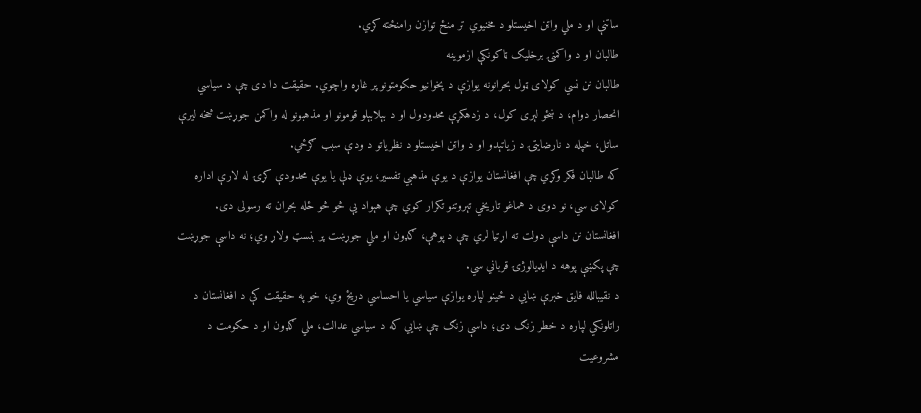ساتنې او د ملي واټن اخیستلو د مخنیوي تر منځ توازن رامنځته کړي.
طالبان او د واکمنۍ برخلیک ټاکونکې ازموینه
طالبان نن نسي کولای ټول بحرانونه یوازې د پخوانیو حکومتونو پر غاړه واچوي. حقیقت دا دی چې د سیاسي انحصار دوام، د ښځو لېری کول، د زدهکړې محدودول او د بېلابېلو قومونو او مذهبونو له واکمن جوړښت څخه لیرې ساتل، خپله د نارضایتۍ د زیاتېدو او د واټن اخیستلو د نظریاتو د ودې سبب ګرځي.
که طالبان فکر وکړي چې افغانستان یوازې د یوې مذهبي تفسیر، یوې ډلې یا یوې محدودې کړۍ له لارې اداره کولای سي، نو دوی د هماغو تاریخي تېروتنو تکرار کوي چې هېواد یې څو څو ځله بحران ته رسولی دی.
افغانستان نن داسې دولت ته اړتیا لري چې د پوهې، ګډون او ملي جوړښت پر بنسټ ولاړ وي؛ نه داسې جوړښت چې پکښې پوهه د ایډیالوژۍ قرباني سي.
د نقیبالله فایق خبرې ښايي د ځینو لپاره یوازې سیاسي یا احساسي دریځ وي، خو په حقیقت کې د افغانستان د راتلونکي لپاره د خطر زنګ دی؛ داسې زنګ چې ښايي که د سیاسي عدالت، ملي ګډون او د حکومت د مشروعیت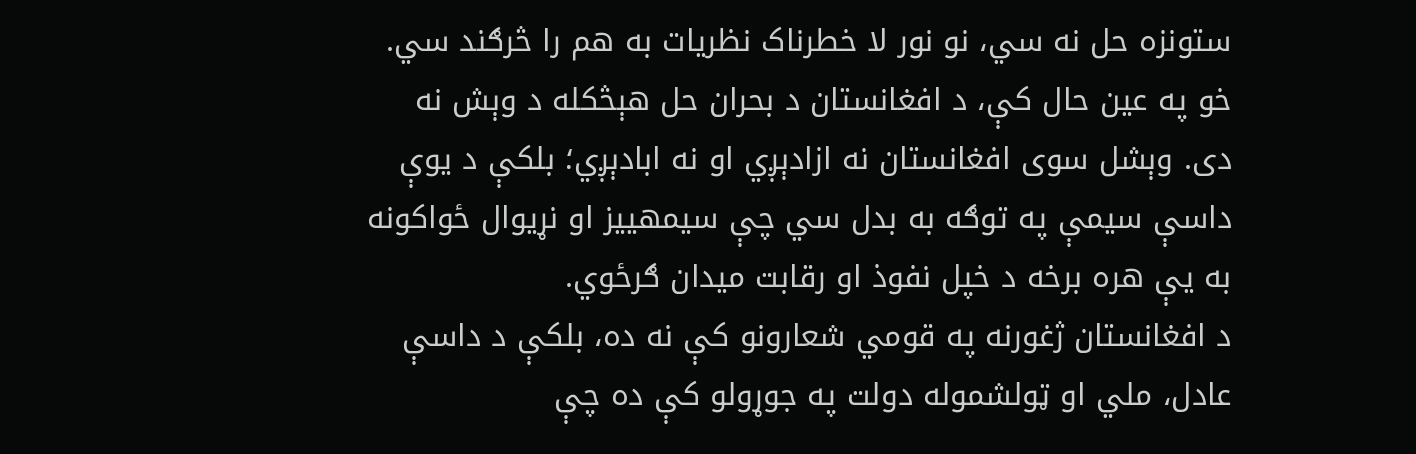ستونزه حل نه سي، نو نور لا خطرناک نظریات به هم را څرګند سي.
خو په عین حال کې، د افغانستان د بحران حل هېڅکله د وېش نه دی. وېشل سوی افغانستان نه ازادېږي او نه ابادېږي؛ بلکې د یوې داسې سیمې په توګه به بدل سي چې سیمهییز او نړیوال ځواکونه به یې هره برخه د خپل نفوذ او رقابت میدان ګرځوي.
د افغانستان ژغورنه په قومي شعارونو کې نه ده، بلکې د داسې عادل، ملي او ټولشموله دولت په جوړولو کې ده چې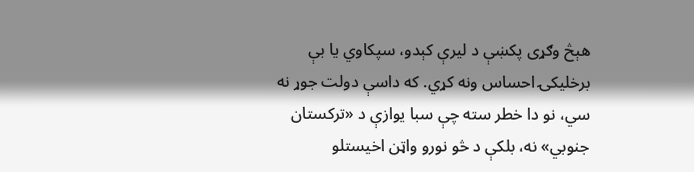هېڅ وګړی پکښې د لیرې کېدو، سپکاوي یا بې برخلیکۍ احساس ونه کړي. که داسې دولت جوړ نه سي، نو دا خطر سته چې سبا یوازې د «ترکستان جنوبي» نه، بلکې د څو نورو واټن اخیستلو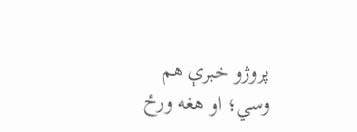پروژو خبرې هم وسي؛ او هغه ورځ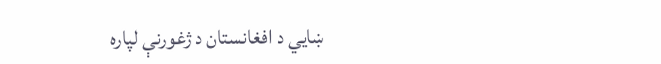ښايي د افغانستان د ژغورنې لپاره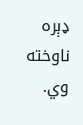ډېره ناوخته وي.